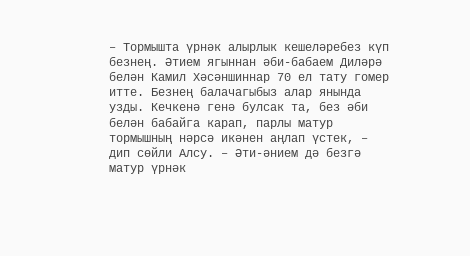– Тормышта үрнәк алырлык кешеләребез күп безнең. Әтием ягыннан әби-бабаем Диләрә белән Камил Хәсәншиннар 70 ел тату гомер итте. Безнең балачагыбыз алар янында узды. Кечкенә генә булсак та, без әби белән бабайга карап, парлы матур тормышның нәрсә икәнен аңлап үстек, – дип сөйли Алсу. – Әти-әнием дә безгә матур үрнәк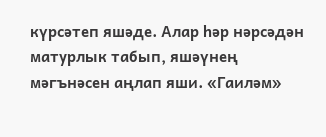күрсәтеп яшәде. Алар һәр нәрсәдән матурлык табып, яшәүнең мәгънәсен аңлап яши. «Гаиләм»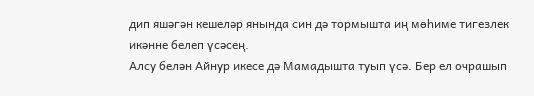дип яшәгән кешеләр янында син дә тормышта иң мөһиме тигезлек икәнне белеп үсәсең.
Алсу белән Айнур икесе дә Мамадышта туып үсә. Бер ел очрашып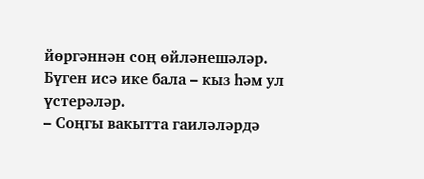йөргәннән соң өйләнешәләр. Бүген исә ике бала – кыз һәм ул үстерәләр.
– Соңгы вакытта гаиләләрдә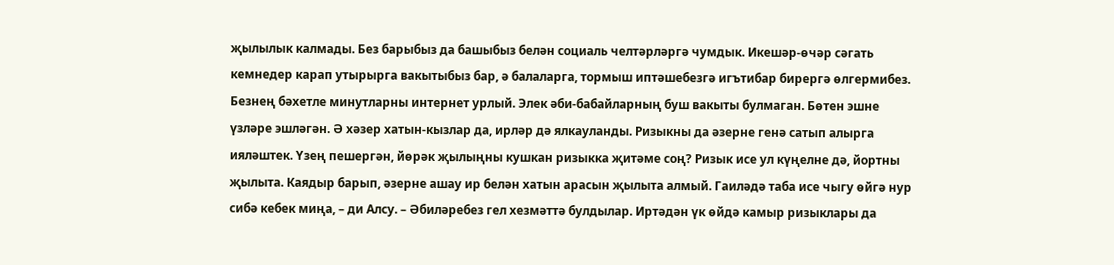җылылык калмады. Без барыбыз да башыбыз белән социаль челтәрләргә чумдык. Икешәр-өчәр сәгать кемнедер карап утырырга вакытыбыз бар, ә балаларга, тормыш иптәшебезгә игътибар бирергә өлгермибез. Безнең бәхетле минутларны интернет урлый. Элек әби-бабайларның буш вакыты булмаган. Бөтен эшне үзләре эшләгән. Ә хәзер хатын-кызлар да, ирләр дә ялкауланды. Ризыкны да әзерне генә сатып алырга ияләштек. Үзең пешергән, йөрәк җылыңны кушкан ризыкка җитәме соң? Ризык исе ул күңелне дә, йортны җылыта. Каядыр барып, әзерне ашау ир белән хатын арасын җылыта алмый. Гаиләдә таба исе чыгу өйгә нур сибә кебек миңа, – ди Алсу. – Әбиләребез гел хезмәттә булдылар. Иртәдән үк өйдә камыр ризыклары да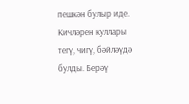пешкән булыр иде. Кичләрен куллары тегү, чигү, бәйләүдә булды. Берәү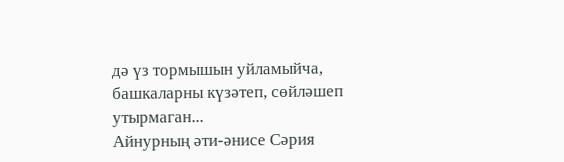дә үз тормышын уйламыйча, башкаларны күзәтеп, сөйләшеп утырмаган...
Айнурның әти-әнисе Сәрия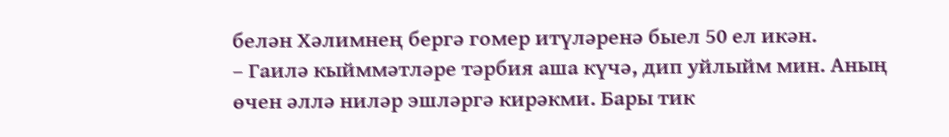белән Хәлимнең бергә гомер итүләренә быел 50 ел икән.
– Гаилә кыйммәтләре тәрбия аша күчә, дип уйлыйм мин. Аның өчен әллә ниләр эшләргә кирәкми. Бары тик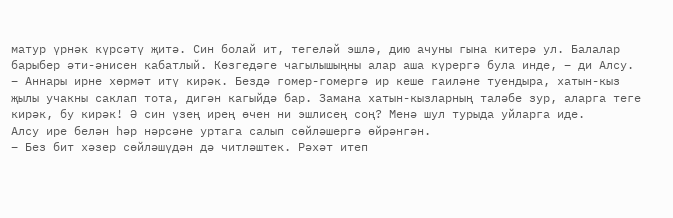матур үрнәк күрсәтү җитә. Син болай ит, тегеләй эшлә, дию ачуны гына китерә ул. Балалар барыбер әти-әнисен кабатлый. Көзгедәге чагылышыңны алар аша күрергә була инде, – ди Алсу. – Аннары ирне хөрмәт итү кирәк. Бездә гомер-гомергә ир кеше гаиләне туендыра, хатын-кыз җылы учакны саклап тота, дигән кагыйдә бар. Замана хатын-кызларның таләбе зур, аларга теге кирәк, бу кирәк! Ә син үзең ирең өчен ни эшлисең соң? Менә шул турыда уйларга иде.
Алсу ире белән һәр нәрсәне уртага салып сөйләшергә өйрәнгән.
– Без бит хәзер сөйләшүдән дә читләштек. Рәхәт итеп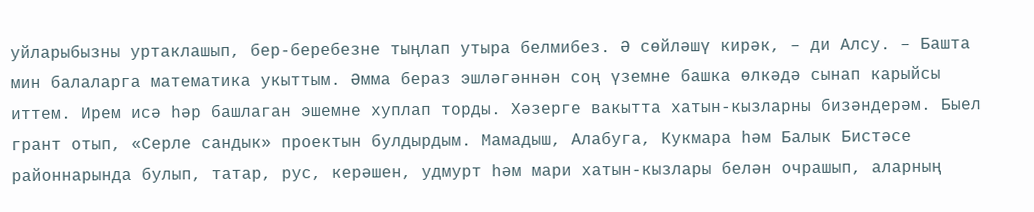уйларыбызны уртаклашып, бер-беребезне тыңлап утыра белмибез. Ә сөйләшү кирәк, – ди Алсу. – Башта мин балаларга математика укыттым. Әмма бераз эшләгәннән соң үземне башка өлкәдә сынап карыйсы иттем. Ирем исә һәр башлаган эшемне хуплап торды. Хәзерге вакытта хатын-кызларны бизәндерәм. Быел грант отып, «Серле сандык» проектын булдырдым. Мамадыш, Алабуга, Кукмара һәм Балык Бистәсе районнарында булып, татар, рус, керәшен, удмурт һәм мари хатын-кызлары белән очрашып, аларның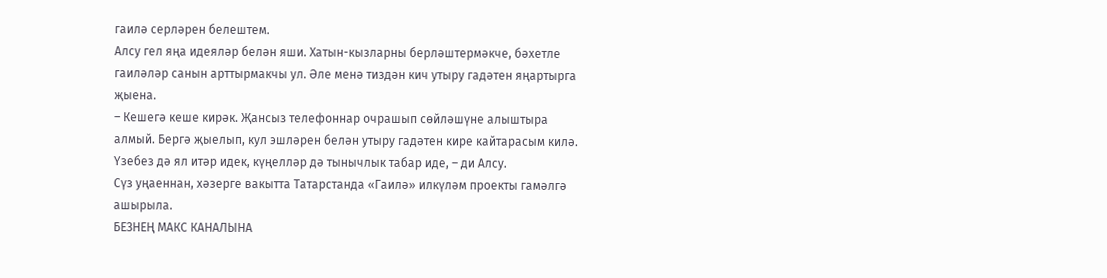гаилә серләрен белештем.
Алсу гел яңа идеяләр белән яши. Хатын-кызларны берләштермәкче, бәхетле гаиләләр санын арттырмакчы ул. Әле менә тиздән кич утыру гадәтен яңартырга җыена.
– Кешегә кеше кирәк. Җансыз телефоннар очрашып сөйләшүне алыштыра алмый. Бергә җыелып, кул эшләрен белән утыру гадәтен кире кайтарасым килә. Үзебез дә ял итәр идек, күңелләр дә тынычлык табар иде, – ди Алсу.
Сүз уңаеннан, хәзерге вакытта Татарстанда «Гаилә» илкүләм проекты гамәлгә ашырыла.
БЕЗНЕҢ МАКС КАНАЛЫНА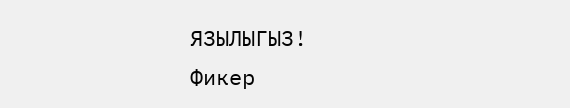ЯЗЫЛЫГЫЗ!
Фикер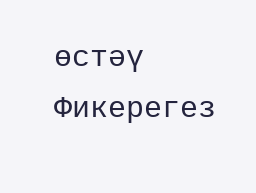өстәү
Фикерегез